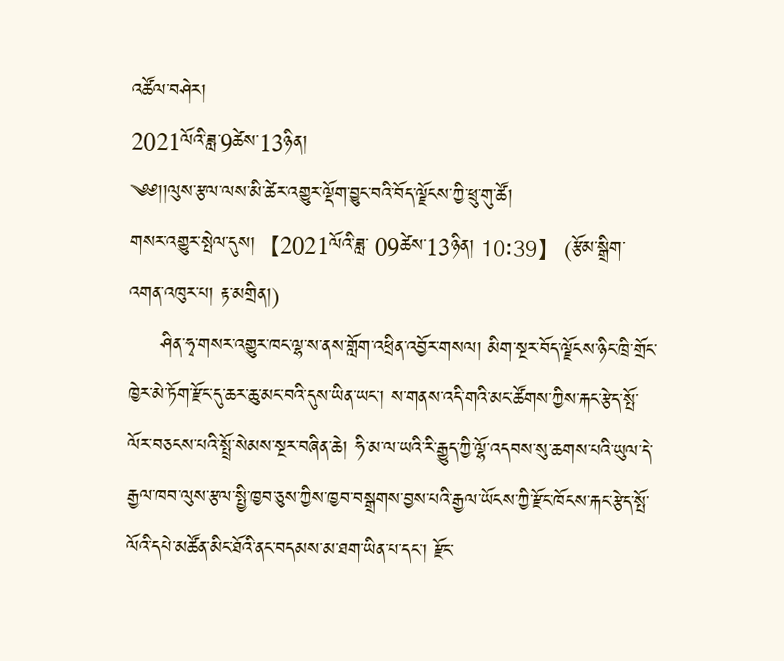འཚོལ་བཤེར།
2021ལོའི་ཟླ་9ཚེས་13ཉིན།
༄༅།།ལུས་རྩལ་ལས་མི་ཚེར་འགྱུར་ལྡོག་བྱུང་བའི་བོད་ལྗོངས་ཀྱི་ཕྲུ་གུ་ཚོ།
གསར་འགྱུར་སྤེལ་དུས།  【2021ལོའི་ཟླ་ 09ཚེས་13ཉིན། 10:39】   (རྩོམ་སྒྲིག་འགན་འཁུར་པ། རྟ་མགྲིན།)
     ཤིན་ཧྭ་གསར་འགྱུར་ཁང་ལྷ་ས་ནས་གློག་འཕྲིན་འབྱོར་གསལ། མིག་སྔར་བོད་ལྗོངས་ཉིང་ཁྲི་གྲོང་ཁྱེར་མེ་ཏོག་རྫོང་དུ་ཆར་ཆུ་མང་བའི་དུས་ཡིན་ཡང་། ས་གནས་འདི་གའི་མང་ཚོགས་ཀྱིས་རྐང་རྩེད་སྤོ་ལོར་བཅངས་པའི་སྤྲོ་སེམས་སྔར་བཞིན་ཆེ། ཧི་མ་ལ་ཡའི་རི་རྒྱུད་ཀྱི་ལྷོ་འདབས་སུ་ཆགས་པའི་ཡུལ་དེ་རྒྱལ་ཁབ་ལུས་རྩལ་སྤྱི་ཁྱབ་ཅུས་ཀྱིས་ཁྱབ་བསྒྲགས་བྱས་པའི་རྒྱལ་ཡོངས་ཀྱི་རྫོང་ཁོངས་རྐང་རྩེད་སྤོ་ལོའི་དཔེ་མཚོན་མིང་ཐོའི་ནང་བདམས་མ་ཐག་ཡིན་པ་དང་། རྫོང་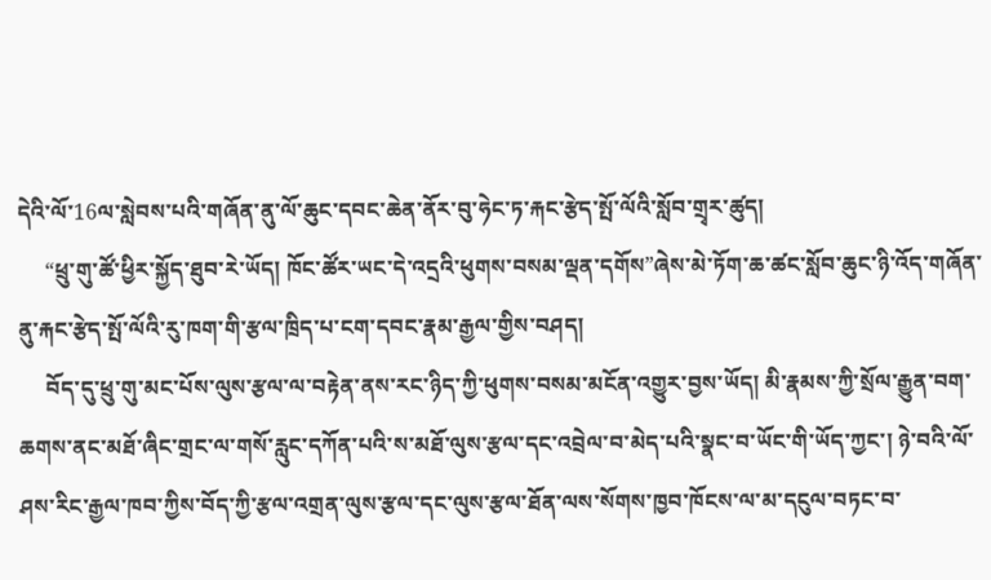དེའི་ལོ་16ལ་སླེབས་པའི་གཞོན་ནུ་ལོ་ཆུང་དབང་ཆེན་ནོར་བུ་ཧེང་ཏ་རྐང་རྩེད་སྤོ་ལོའི་སློབ་གྲྭར་ཚུད།
     “ཕྲུ་གུ་ཚོ་ཕྱིར་སྐྱོད་ཐུབ་རེ་ཡོད། ཁོང་ཚོར་ཡང་དེ་འདྲའི་ཕུགས་བསམ་ལྡན་དགོས”ཞེས་མེ་ཏོག་ཆ་ཚང་སློབ་ཆུང་ཉི་འོད་གཞོན་ནུ་རྐང་རྩེད་སྤོ་ལོའི་རུ་ཁག་གི་རྩལ་ཁྲིད་པ་ངག་དབང་རྣམ་རྒྱལ་གྱིས་བཤད།
     བོད་དུ་ཕྲུ་གུ་མང་པོས་ལུས་རྩལ་ལ་བརྟེན་ནས་རང་ཉིད་ཀྱི་ཕུགས་བསམ་མངོན་འགྱུར་བྱས་ཡོད། མི་རྣམས་ཀྱི་སྲོལ་རྒྱུན་བག་ཆགས་ནང་མཐོ་ཞིང་གྲང་ལ་གསོ་རླུང་དཀོན་པའི་ས་མཐོ་ལུས་རྩལ་དང་འབྲེལ་བ་མེད་པའི་སྣང་བ་ཡོང་གི་ཡོད་ཀྱང་། ཉེ་བའི་ལོ་ཤས་རིང་རྒྱལ་ཁབ་ཀྱིས་བོད་ཀྱི་རྩལ་འགྲན་ལུས་རྩལ་དང་ལུས་རྩལ་ཐོན་ལས་སོགས་ཁྱབ་ཁོངས་ལ་མ་དངུལ་བཏང་བ་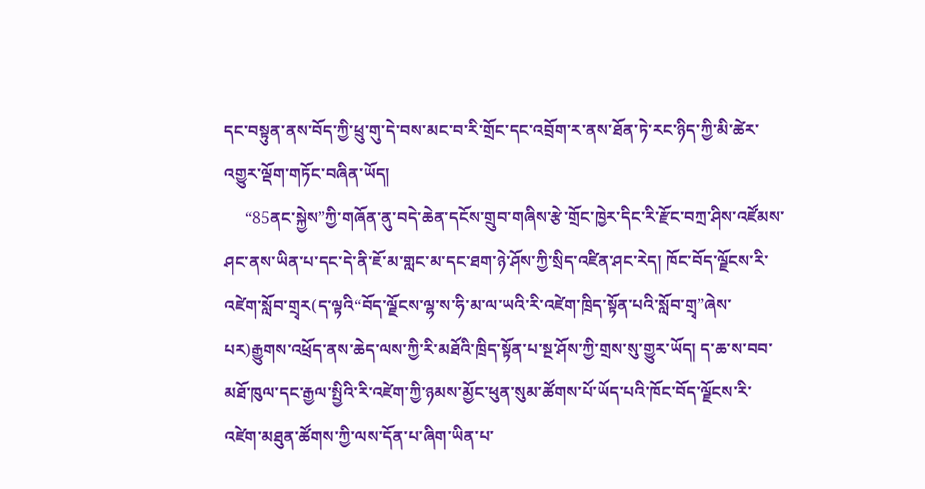དང་བསྟུན་ནས་བོད་ཀྱི་ཕྲུ་གུ་དེ་བས་མང་བ་རི་གྲོང་དང་འབྲོག་ར་ནས་ཐོན་ཏེ་རང་ཉིད་ཀྱི་མི་ཚེར་འགྱུར་ལྡོག་གཏོང་བཞིན་ཡོད།
     “85ནང་སྐྱེས”ཀྱི་གཞོན་ནུ་བདེ་ཆེན་དངོས་གྲུབ་གཞིས་རྩེ་གྲོང་ཁྱེར་དིང་རི་རྫོང་བཀྲ་ཤིས་འཛོམས་ཤང་ནས་ཡིན་པ་དང་དེ་ནི་ཇོ་མ་གླང་མ་དང་ཐག་ཉེ་ཤོས་ཀྱི་སྲིད་འཛིན་ཤང་རེད། ཁོང་བོད་ལྗོངས་རི་འཛེག་སློབ་གྲྭར(ད་ལྟའི“བོད་ལྗོངས་ལྷ་ས་ཧི་མ་ལ་ཡའི་རི་འཛེག་ཁྲིད་སྟོན་པའི་སློབ་གྲྭ”ཞེས་པར)རྒྱུགས་འཕྲོད་ནས་ཆེད་ལས་ཀྱི་རི་མཐོའི་ཁྲིད་སྟོན་པ་སྔ་ཤོས་ཀྱི་གྲས་སུ་གྱུར་ཡོད། ད་ཆ་ས་བབ་མཐོ་ཁུལ་དང་རྒྱལ་སྤྱིའི་རི་འཛེག་ཀྱི་ཉམས་མྱོང་ཕུན་སུམ་ཚོགས་པོ་ཡོད་པའི་ཁོང་བོད་ལྗོངས་རི་འཛེག་མཐུན་ཚོགས་ཀྱི་ལས་དོན་པ་ཞིག་ཡིན་པ་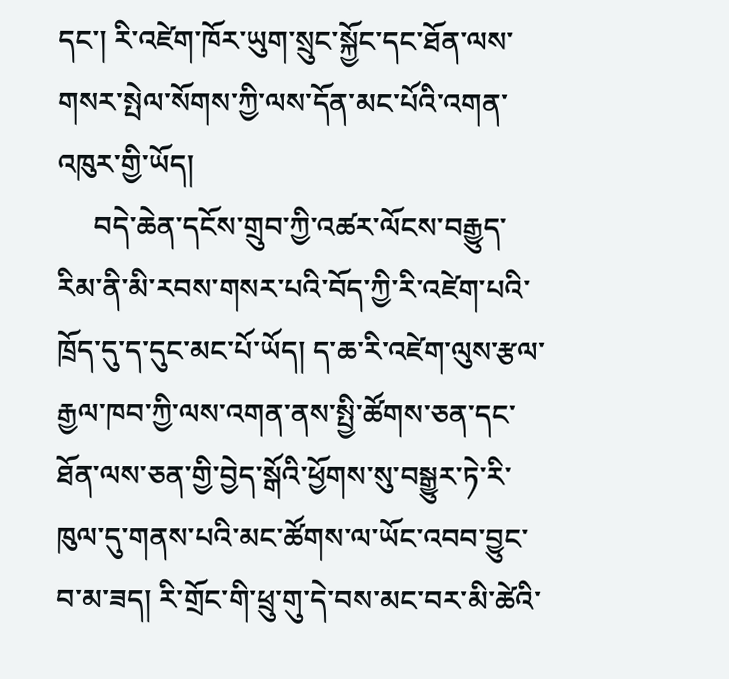དང་། རི་འཛེག་ཁོར་ཡུག་སྲུང་སྐྱོང་དང་ཐོན་ལས་གསར་སྤེལ་སོགས་ཀྱི་ལས་དོན་མང་པོའི་འགན་འཁུར་གྱི་ཡོད།
     བདེ་ཆེན་དངོས་གྲུབ་ཀྱི་འཚར་ལོངས་བརྒྱུད་རིམ་ནི་མི་རབས་གསར་པའི་བོད་ཀྱི་རི་འཛེག་པའི་ཁྲོད་དུ་ད་དུང་མང་པོ་ཡོད། ད་ཆ་རི་འཛེག་ལུས་རྩལ་རྒྱལ་ཁབ་ཀྱི་ལས་འགན་ནས་སྤྱི་ཚོགས་ཅན་དང་ཐོན་ལས་ཅན་གྱི་བྱེད་སྒོའི་ཕྱོགས་སུ་བསྒྱུར་ཏེ་རི་ཁུལ་དུ་གནས་པའི་མང་ཚོགས་ལ་ཡོང་འབབ་བྱུང་བ་མ་ཟད། རི་གྲོང་གི་ཕྲུ་གུ་དེ་བས་མང་བར་མི་ཚེའི་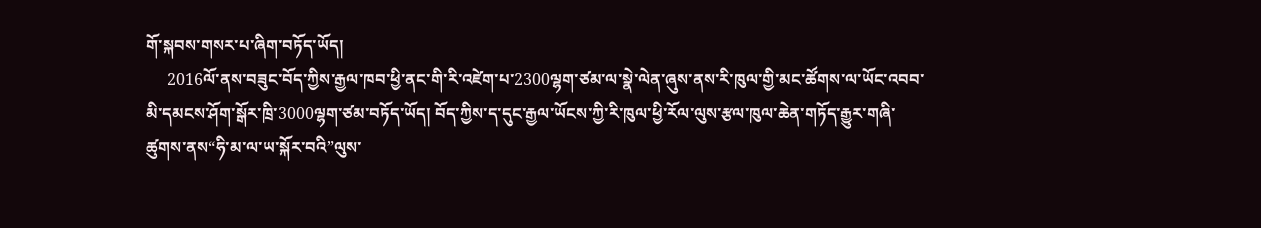གོ་སྐབས་གསར་པ་ཞིག་བཏོད་ཡོད།
     2016ལོ་ནས་བཟུང་བོད་ཀྱིས་རྒྱལ་ཁབ་ཕྱི་ནང་གི་རི་འཛེག་པ་2300ལྷག་ཙམ་ལ་སྣེ་ལེན་ཞུས་ནས་རི་ཁུལ་གྱི་མང་ཚོགས་ལ་ཡོང་འབབ་མི་དམངས་ཤོག་སྒོར་ཁྲི་3000ལྷག་ཙམ་བཏོད་ཡོད། བོད་ཀྱིས་ད་དུང་རྒྱལ་ཡོངས་ཀྱི་རི་ཁུལ་ཕྱི་རོལ་ལུས་རྩལ་ཁུལ་ཆེན་གཏོད་རྒྱུར་གཞི་ཚུགས་ནས“ཧི་མ་ལ་ཡ་སྐོར་བའི”ལུས་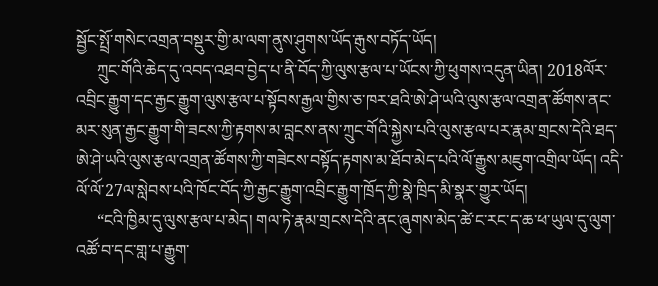སྦྱོང་སྤྲོ་གསེང་འགྲན་བསྡུར་གྱི་མ་ལག་ནུས་ཤུགས་ཡོད་རྒུས་བཏོད་ཡོད།
     ཀྲུང་གོའི་ཆེད་དུ་འབད་འཐབ་བྱེད་པ་ནི་བོད་ཀྱི་ལུས་རྩལ་པ་ཡོངས་ཀྱི་ཕུགས་འདུན་ཡིན། 2018ལོར་འབྲིང་རྒྱུག་དང་རྒྱང་རྒྱུག་ལུས་རྩལ་པ་སྟོབས་རྒྱལ་གྱིས་ཅ་ཁར་ཐའི་ཨེ་ཤེ་ཡའི་ལུས་རྩལ་འགྲན་ཚོགས་ནང་མར་སུན་རྒྱང་རྒྱུག་གི་ཟངས་ཀྱི་རྟགས་མ་བླངས་ནས་ཀྲུང་གོའི་སྐྱེས་པའི་ལུས་རྩལ་པར་རྣམ་གྲངས་དེའི་ཐད་ཨེ་ཤེ་ཡའི་ལུས་རྩལ་འགྲན་ཚོགས་ཀྱི་གཟེངས་བསྟོད་རྟགས་མ་ཐོབ་མེད་པའི་ལོ་རྒྱུས་མཇུག་འགྲིལ་ཡོད། འདི་ལོ་ལོ་27ལ་སླེབས་པའི་ཁོང་བོད་ཀྱི་རྒྱང་རྒྱུག་འབྲིང་རྒྱུག་ཁྲོད་ཀྱི་སྣེ་ཁྲིད་མི་སྣར་གྱུར་ཡོད།
     “ངའི་ཁྱིམ་དུ་ལུས་རྩལ་པ་མེད། གལ་ཏེ་རྣམ་གྲངས་དེའི་ནང་ཞུགས་མེད་ཚེ་ང་རང་ད་ཆ་ཕ་ཡུལ་དུ་ལུག་འཚོ་བ་དང་གླ་པ་རྒྱུག་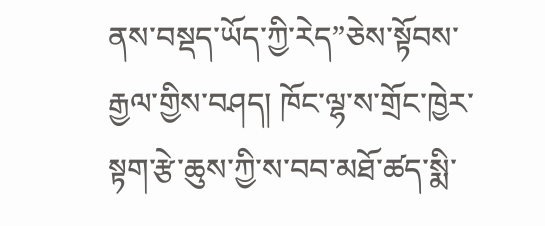ནས་བསྡད་ཡོད་ཀྱི་རེད”ཅེས་སྟོབས་རྒྱལ་གྱིས་བཤད། ཁོང་ལྷ་ས་གྲོང་ཁྱེར་སྟག་རྩེ་ཆུས་ཀྱི་ས་བབ་མཐོ་ཚད་སྨི་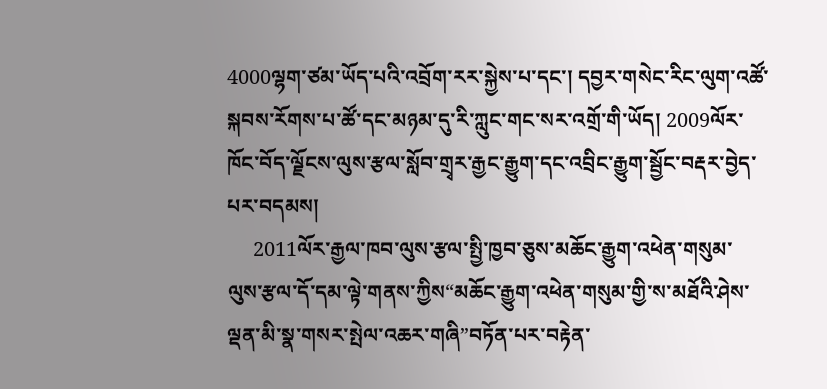4000ལྷག་ཙམ་ཡོད་པའི་འབྲོག་རར་སྐྱེས་པ་དང་། དབྱར་གསེང་རིང་ལུག་འཚོ་སྐབས་རོགས་པ་ཚོ་དང་མཉམ་དུ་རི་ཀླུང་གང་སར་འགྲོ་གི་ཡོད། 2009ལོར་ཁོང་བོད་ལྗོངས་ལུས་རྩལ་སློབ་གྲྭར་རྒྱང་རྒྱུག་དང་འབྲིང་རྒྱུག་སྦྱོང་བརྡར་བྱེད་པར་བདམས།
     2011ལོར་རྒྱལ་ཁབ་ལུས་རྩལ་སྤྱི་ཁྱབ་ཅུས་མཆོང་རྒྱུག་འཕེན་གསུམ་ལུས་རྩལ་དོ་དམ་ལྟེ་གནས་ཀྱིས“མཆོང་རྒྱུག་འཕེན་གསུམ་གྱི་ས་མཐོའི་ཤེས་ལྡན་མི་སྣ་གསར་སྤེལ་འཆར་གཞི”བཏོན་པར་བརྟེན་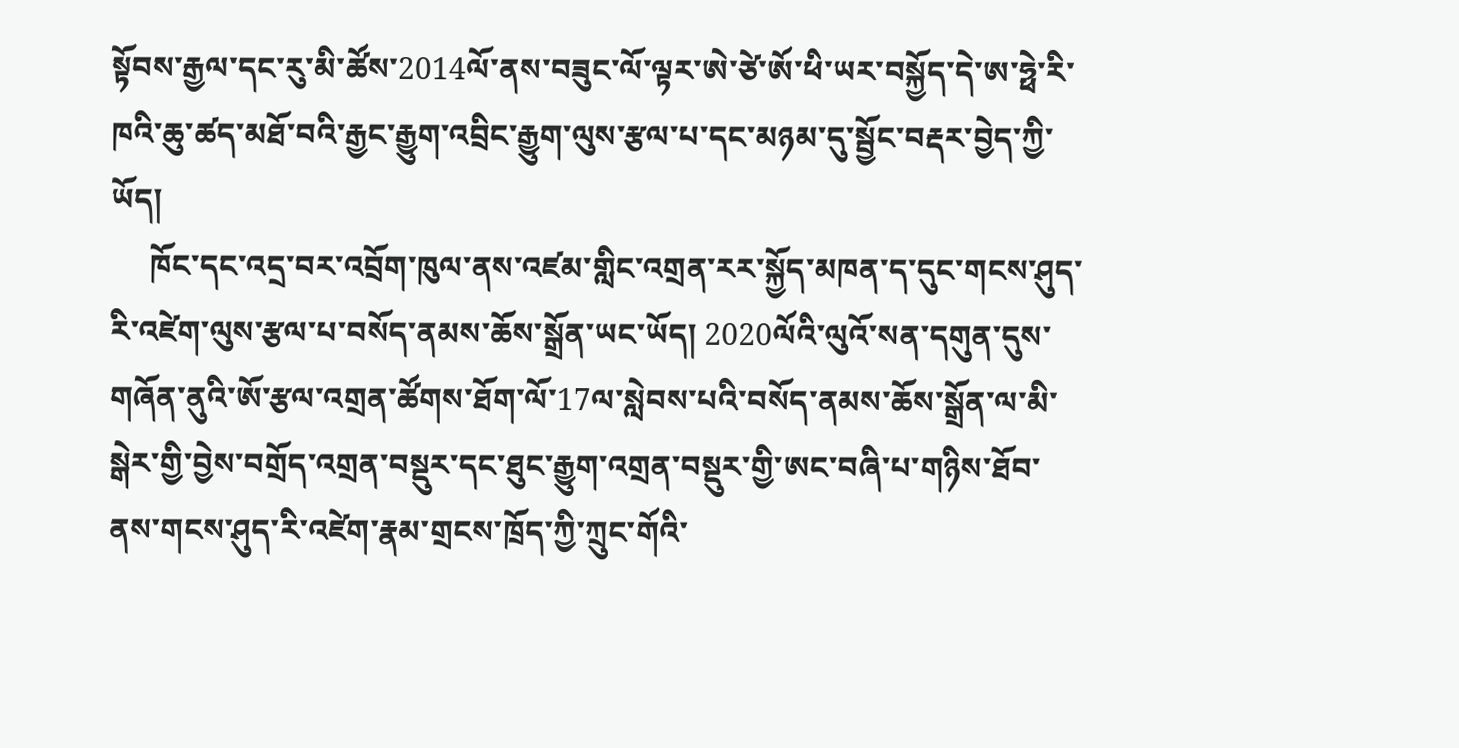སྟོབས་རྒྱལ་དང་རུ་མི་ཚོས་2014ལོ་ནས་བཟུང་ལོ་ལྟར་ཨེ་ཙེ་ཨོ་ཕི་ཡར་བསྐྱོད་དེ་ཨ་ཧྥེ་རི་ཁའི་ཆུ་ཚད་མཐོ་བའི་རྒྱང་རྒྱུག་འབྲིང་རྒྱུག་ལུས་རྩལ་པ་དང་མཉམ་དུ་སྦྱོང་བརྡར་བྱེད་ཀྱི་ཡོད།
     ཁོང་དང་འདྲ་བར་འབྲོག་ཁུལ་ནས་འཛམ་གླིང་འགྲན་རར་སྐྱོད་མཁན་ད་དུང་གངས་ཤུད་རི་འཛེག་ལུས་རྩལ་པ་བསོད་ནམས་ཆོས་སྒྲོན་ཡང་ཡོད། 2020ལོའི་ལུའོ་སན་དགུན་དུས་གཞོན་ནུའི་ཨོ་རྩལ་འགྲན་ཚོགས་ཐོག་ལོ་17ལ་སླེབས་པའི་བསོད་ནམས་ཆོས་སྒྲོན་ལ་མི་སྒེར་གྱི་བྱེས་བགྲོད་འགྲན་བསྡུར་དང་ཐུང་རྒྱུག་འགྲན་བསྡུར་གྱི་ཨང་བཞི་པ་གཉིས་ཐོབ་ནས་གངས་ཤུད་རི་འཛེག་རྣམ་གྲངས་ཁྲོད་ཀྱི་ཀྲུང་གོའི་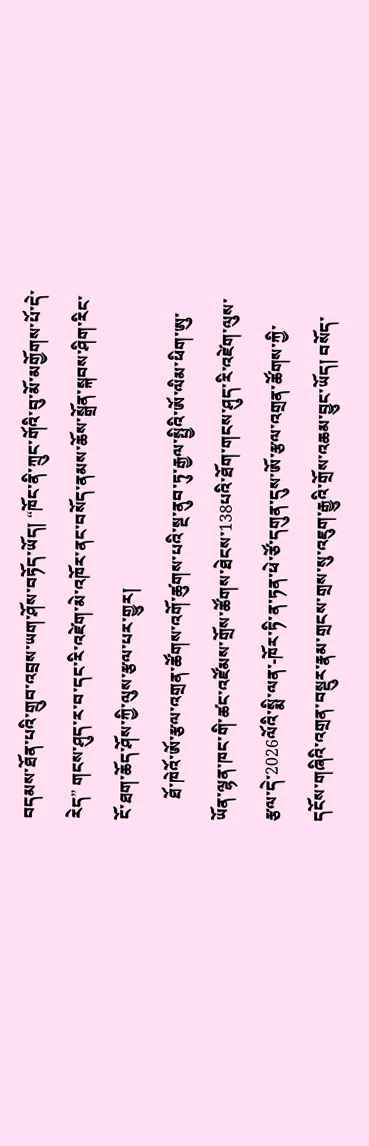བདམས་ཐོན་པའི་གྲུབ་འབྲས་ཡག་ཤོས་བཏོད་ཡོད། “ཁོང་ནི་ཀྲུང་གོའི་བུ་མོ་མགྱོགས་པོ་དེ་རེད” གངས་ཤུད་ར་བ་དང་རི་འཛེག་མེ་འཁོར་ནང་བསོད་ནམས་ཆོས་སྒྲོན་སྐབས་ཤིག་རིང་ངོ་ཐག་ཆོད་ཤོས་ཀྱི་ལུས་རྩལ་པར་གྱུར།
     ཐོ་ཁེའོ་ཨོ་རྩལ་འགྲན་ཚོགས་འགོ་ཚུགས་པའི་སྔ་ནུབ་ཏུ་རྒྱལ་སྤྱིའི་ཨོ་ལིམ་ཕིག་ཨུ་ཡོན་ལྷན་ཁང་གི་ཚང་འཛོམས་གྲོས་ཚོགས་ཐེངས་138པའི་ཐོག་གངས་ཤུད་རི་འཛེག་ལུས་རྩལ་དེ་2026ལོའི་སྨི་ལན་-ཁོར་ཏི་ན་ཏན་ཕེ་ཙོ་དགུན་དུས་ཨོ་རྩལ་འགྲན་ཚོགས་ཀྱི་དངོས་གཞིའི་འགྲན་བསྡུར་རྣམ་གྲངས་གྲས་སུ་འཇུག་རྒྱུའི་གྲོས་འཆམ་བྱུང་ཡོད། བསོད་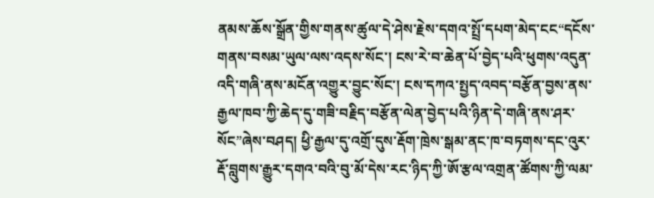ནམས་ཆོས་སྒྲོན་གྱིས་གནས་ཚུལ་དེ་ཤེས་རྗེས་དགའ་སྤྲོ་དཔག་མེད་ངང“དངོས་གནས་བསམ་ཡུལ་ལས་འདས་སོང་། ངས་རེ་བ་ཆེན་པོ་བྱེད་པའི་ཕུགས་འདུན་འདི་གཞི་ནས་མངོན་འགྱུར་བྱུང་སོང་། ངས་དཀའ་སྤྱད་འབད་བརྩོན་བྱས་ནས་རྒྱལ་ཁབ་ཀྱི་ཆེད་དུ་གཟི་བརྗིད་བརྩོན་ལེན་བྱེད་པའི་ཉིན་དེ་གཞི་ནས་ཤར་སོང”ཞེས་བཤད། ཕྱི་རྒྱལ་དུ་འགྲོ་དུས་རྡོག་ཁྲེས་སྒམ་ནང་ཁ་བཏགས་དང་འུར་རྡོ་བླུགས་རྒྱུར་དགའ་བའི་བུ་མོ་དེས་རང་ཉིད་ཀྱི་ཨོ་རྩལ་འགྲན་ཚོགས་ཀྱི་ལམ་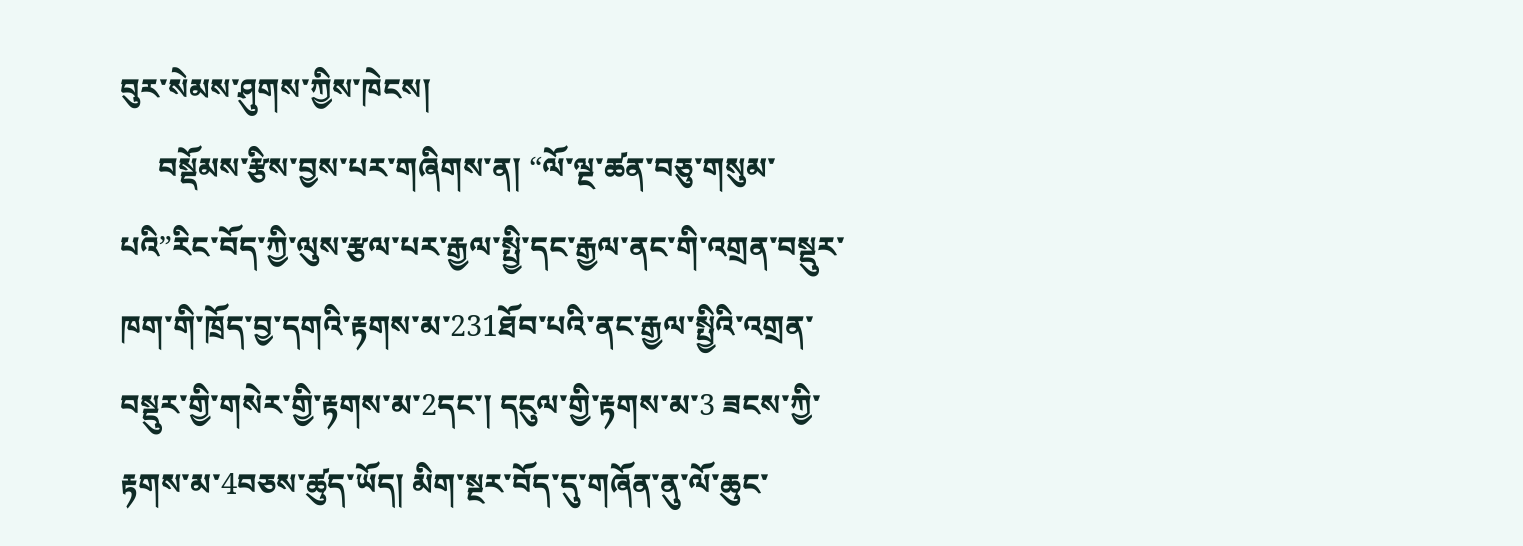བུར་སེམས་ཤུགས་ཀྱིས་ཁེངས།
     བསྡོམས་རྩིས་བྱས་པར་གཞིགས་ན། “ལོ་ལྔ་ཚན་བཅུ་གསུམ་པའི”རིང་བོད་ཀྱི་ལུས་རྩལ་པར་རྒྱལ་སྤྱི་དང་རྒྱལ་ནང་གི་འགྲན་བསྡུར་ཁག་གི་ཁྲོད་བྱ་དགའི་རྟགས་མ་231ཐོབ་པའི་ནང་རྒྱལ་སྤྱིའི་འགྲན་བསྡུར་གྱི་གསེར་གྱི་རྟགས་མ་2དང་། དངུལ་གྱི་རྟགས་མ་3 ཟངས་ཀྱི་རྟགས་མ་4བཅས་ཚུད་ཡོད། མིག་སྔར་བོད་དུ་གཞོན་ནུ་ལོ་ཆུང་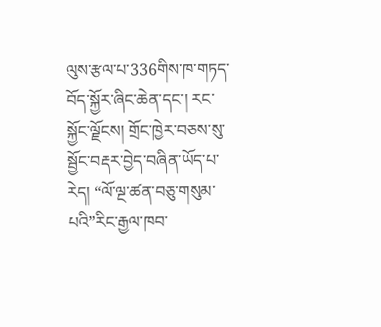ལུས་རྩལ་པ་336གིས་ཁ་གཏད་བོད་སྐྱོར་ཞིང་ཆེན་དང་། རང་སྐྱོང་ལྗོངས། གྲོང་ཁྱེར་བཅས་སུ་སྦྱོང་བརྡར་བྱེད་བཞིན་ཡོད་པ་རེད། “ལོ་ལྔ་ཚན་བཅུ་གསུམ་པའི”རིང་རྒྱལ་ཁབ་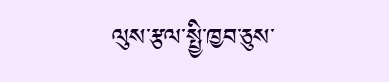ལུས་རྩལ་སྤྱི་ཁྱབ་ཅུས་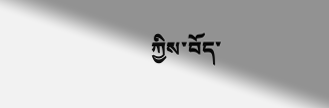ཀྱིས་བོད་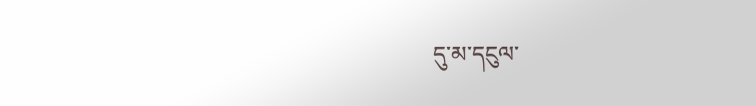དུ་མ་དངུལ་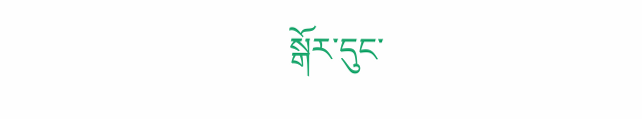སྒོར་དུང་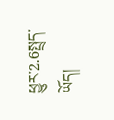ཕྱུར་2.6སྤྲད་ཡོད།